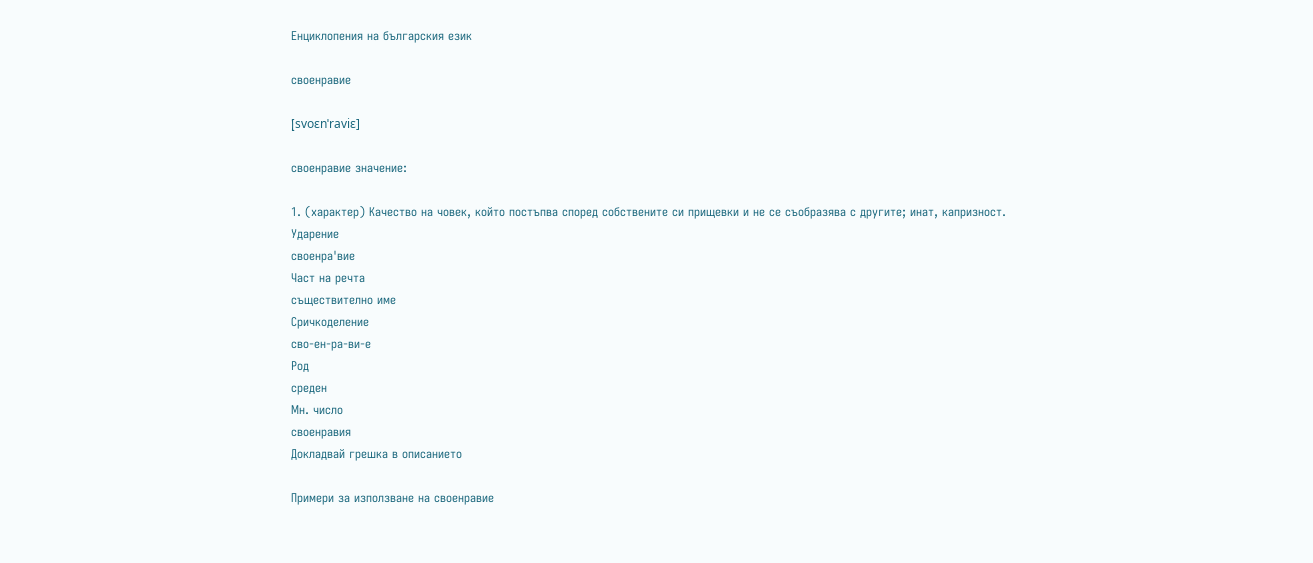Енциклопения на българския език

своенравие

[svoɛnˈraviɛ]

своенравие значение:

1. (характер) Качество на човек, който постъпва според собствените си прищевки и не се съобразява с другите; инат, капризност.
Ударение
своенра'вие
Част на речта
съществително име
Сричкоделение
сво-ен-ра-ви-е
Род
среден
Мн. число
своенравия
Докладвай грешка в описанието

Примери за използване на своенравие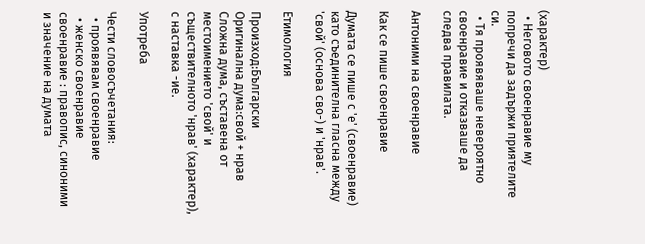(характер)
  • Неговото своенравие му попречи да задържи приятелите си.
  • Тя проявяваше невероятно своенравие и отказваше да следва правилата.

Антоними на своенравие

Как се пише своенравие

Думата се пише с 'е' (своенравие) като съединителна гласна между 'свой' (основа сво-) и 'нрав'.

Етимология

Произход:Български
Оригинална дума:свой + нрав
Сложна дума, съставена от местоимението 'свой' и съществителното 'нрав' (характер), с наставка -ие.

Употреба

Чести словосъчетания:
  • проявявам своенравие
  • женско своенравие
своенравие : правопис, синоними и значение на думата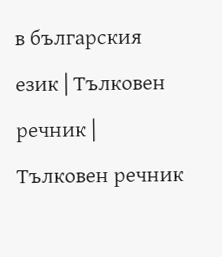в българския език | Тълковен речник | Тълковен речник